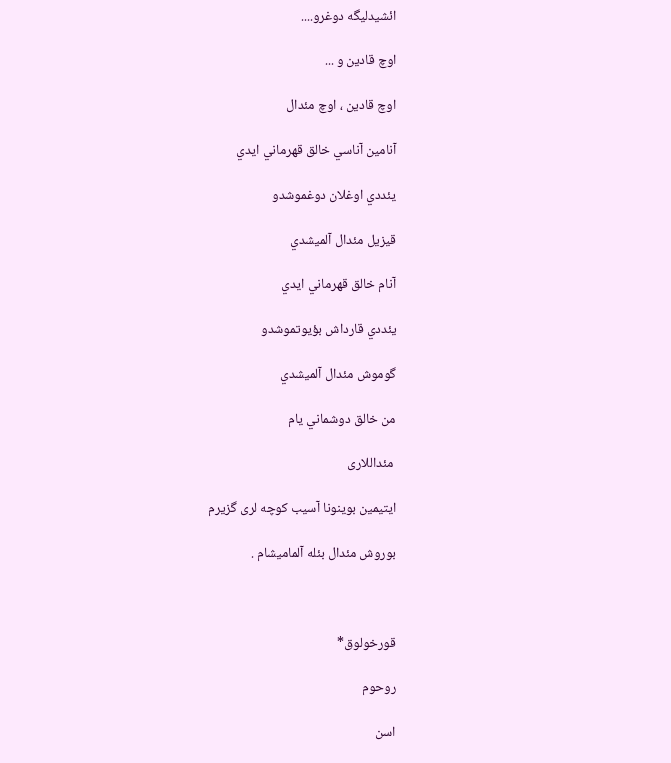ائشيدليگه دوغرو....

اوچ قادين و ...

اوچ قادین ، اوچ مئدال

آنامين آناسي خالق قهرماني ايدي

يئددي اوغلان دوغموشدو

قيزيل مئدال آلميشدي

آنام خالق قهرماني ايدي

يئددي قارداش بؤيوتموشدو

گوموش مئدال آلميشدي

من خالق دوشماني يام

 مئداللاری

ایتیمین بوینونا آسیب کوچه لری گزیرم

بوروش مئدال بئله آلماميشام .



قورخولوق*

روحوم

اسن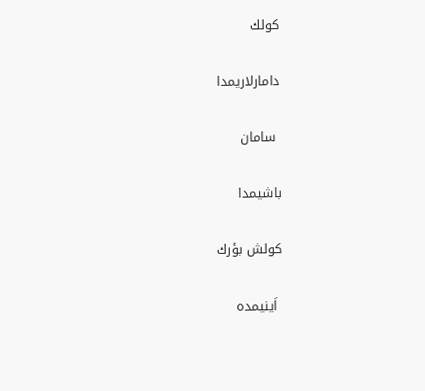كولك

دامارلاریمدا

 سامان

باشيمدا

كولش بؤرك

 اَينيمده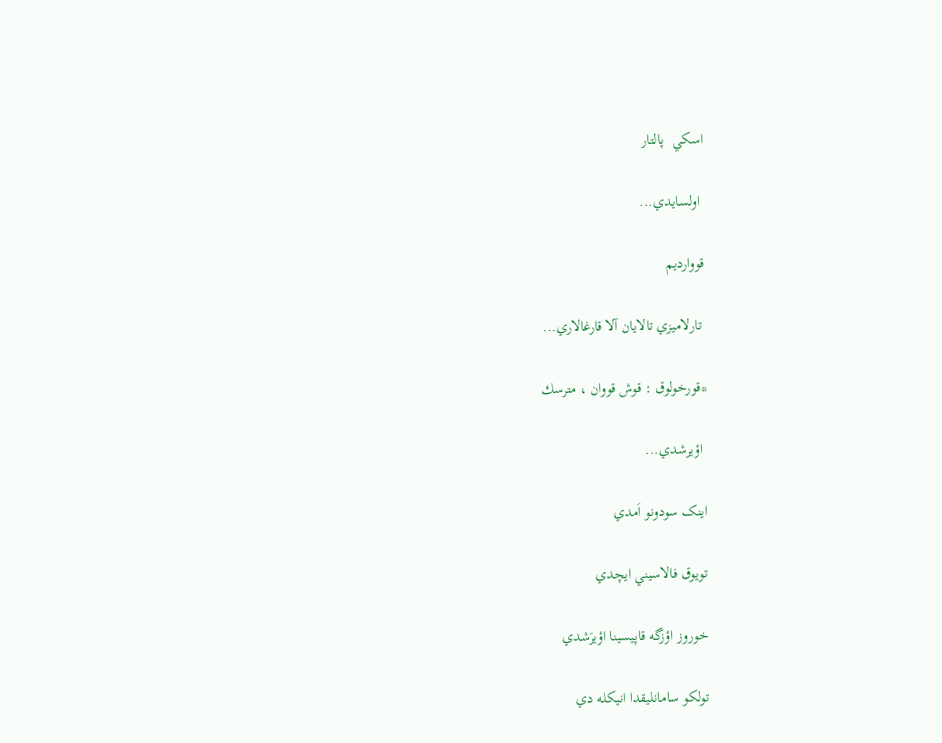اسكي  پالتار

 اولسايدي...

قووارديم

 تارلاميزي تالايان آلا قارغالاري...

*قورخولوق : قوش قووان ، مترسك

 اؤيرشدي...

اینک سودونو اَمدي

تويوق فالاسيني ايچدي

خوروز اؤزگه قاپيسينا اؤيرَشدي

تولكو سامانليقدا انيكله دي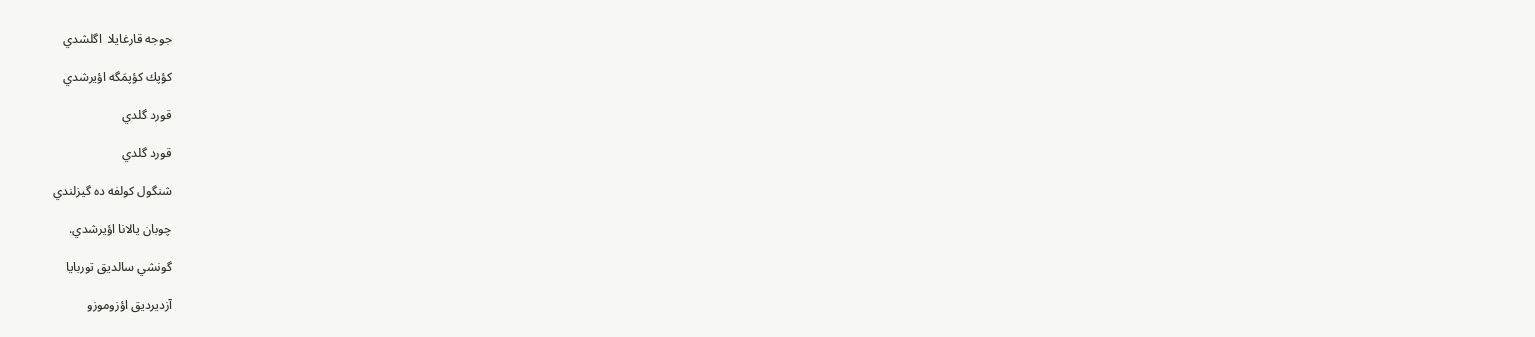جوجه قارغايلا  اگلشدي

كؤپك كؤپمَگه اؤيرشدي

قورد گلدي

قورد گلدي

شنگول كولفه ده گيزلندي

چوبان يالانا اؤيرشدي.

گونشي سالديق توربايا

آزديرديق اؤزوموزو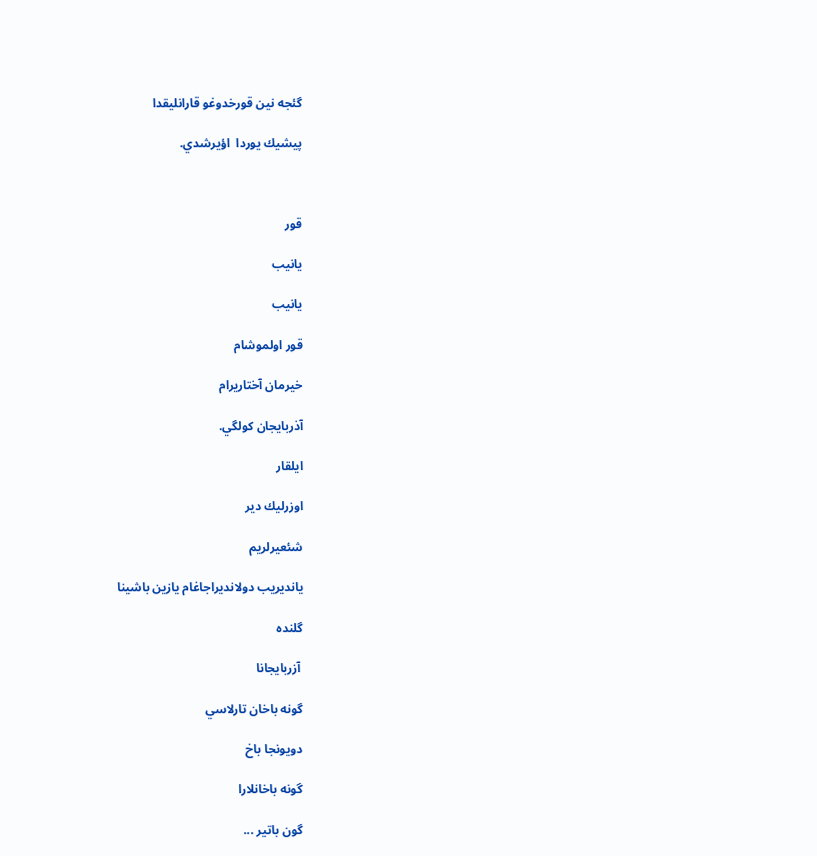گئجه نين قورخدوغو قارانليقدا

پيشيك يوردا  اؤيرشدي.



قور

يانيب

يانيب

قور اولموشام

خيرمان آختاريرام

آذربايجان كولگي.

ايلقار

اوزرليك دير

شئعيرلريم

يانديريب دولانديراجاغام يازين باشينا

گلنده

 آزربايجانا

گونه باخان تارلاسي

دويونجا باخ

گونه باخانلارا

گون باتير ...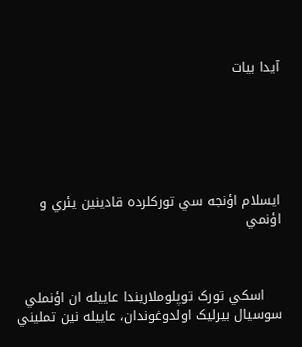آيدا بيات






ایسلام اؤنجه سي توركلرده قادينين يئري و اؤنمي



    اسکي تورک توپلوملاريندا عاييله ان اؤنملي سوسيال بيرليک اولدوغوندان، عاييله نين تمليني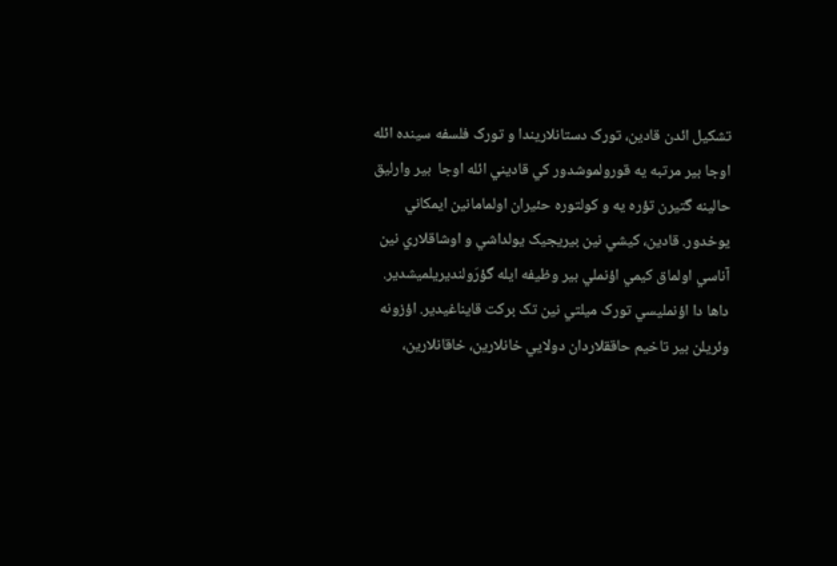تشکيل ائدن قادين، تورک دستانلاريندا و تورک فلسفه سينده ائله اوجا بير مرتبه يه قورولموشدور کي قاديني ائله اوجا  بير وارليق حالينه گتيرن تؤره يه و کولتوره حئيران اولمامانين ايمکاني يوخدور. قادين، كيشي نين بيريجيک يولداشي و اوشاقلاري نين آناسي اولماق كيمي اؤنملي بير وظيفه ايله گؤرَولنديريلميشدير. داها دا اؤنمليسي تورک ميلتي نين تک برکت قايناغيدير. اؤزونه وئريلن بير تاخيم حاققلاردان دولايي خانلارين، خاقانلارين،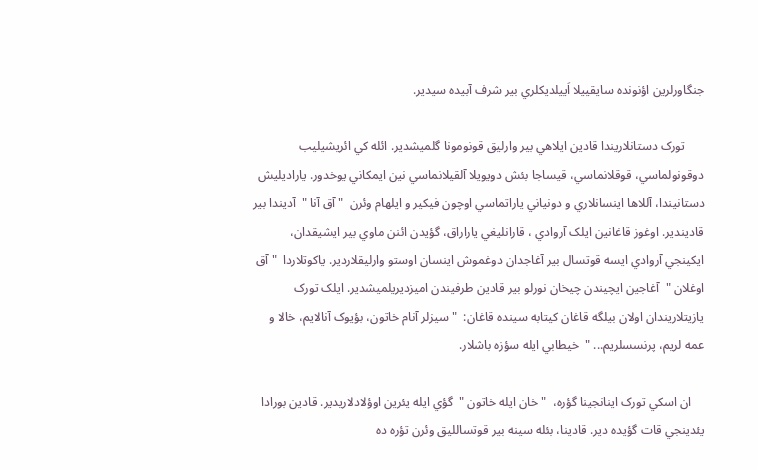جنگاورلرين اؤنونده سايقييلا اَييلديکلري بير شرف آبيده سيدير.

      تورک دستانلاريندا قادين ايلاهي بير وارليق قونومونا گلميشدير. ائله کي ائريشيليب دوقونولماسي، قوقلانماسي، قيساجا بئش دويويلا آلقيلانماسي نين ايمکاني يوخدور. ياراديليش دستانيندا، آللاها اينسانلاري و دونياني ياراتماسي اوچون فيکير و ايلهام وئرن  " آق آنا "  آديندا بير قاديندير. اوغوز قاغانين ايلک آروادي ، قارانليغي ياراراق، گؤيدن ائنن ماوي بير ايشيقدان، ايکينجي آروادي ايسه قوتسال بير آغاجدان دوغموش اينسان اوستو وارليقلاردير. ياکوتلاردا  " آق اوغلان "  آغاجين ايچيندن چيخان نورلو بير قادين طرفيندن اميزديريلميشدير. ايلک تورک يازيتلاريندان اولان بيلگه قاغان کيتابه سينده قاغان:  " سيزلر آنام خاتون، بؤيوک آنالايم، خالا و عمه لريم، پرنسسلريم... "  خيطابي ايله سؤزه باشلار.

    ان اسکي تورک اينانجينا گؤره،  " خان ايله خاتون "  گؤي ايله يئرين اوؤلادلاريدير. قادين بورادا يئدينجي قات گؤيده دير. قادينا، بئله سينه بير قوتسالليق وئرن تؤره ده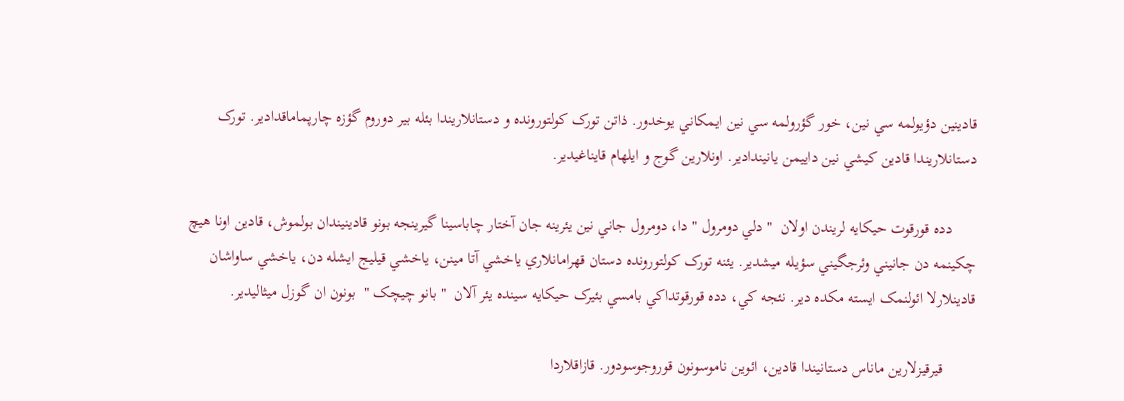قادينين دؤيولمه سي نين، خور گؤرولمه سي نين ايمکاني يوخدور. ذاتن تورک کولتورونده و دستانلاريندا بئله بير دوروم گؤزه چارپماماقدادير. تورک دستانلاريندا قادين كيشي نين داييمن يانيندادير. اونلارين گوج و ايلهام قايناغيدير.

      دده قورقوت حيکايه لريندن اولان  " دلي دومرول " دا، دومرول جاني نين يئرينه جان آختار چاباسينا گيرينجه بونو قادينيندان بولموش، قادين اونا هيچ چکينمه دن جانيني وئرجگيني سؤيله ميشدير. يئنه تورک کولتورونده دستان قهرامانلاري ياخشي آتا مينن، ياخشي قيليج ايشله دن، ياخشي ساواشان قادينلارلا ائولنمک ايسته مکده دير. نئجه كي، دده قورقوتداکي بامسي بئيرک حيکايه سينده يئر آلان  " بانو چيچک "  بونون ان گوزل ميثاليدير.

        قيرقيزلارين ماناس دستانيندا قادين، ائوين ناموسونون قوروجوسودور. قازاقلاردا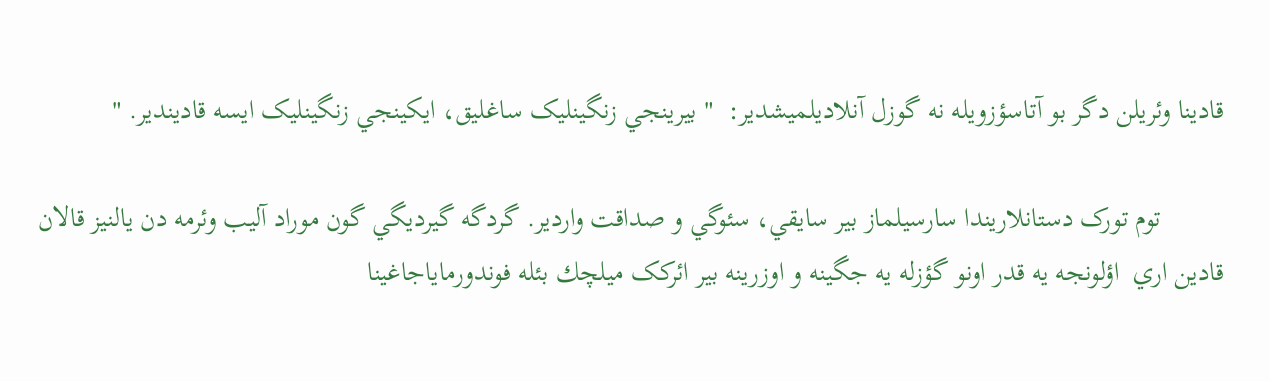قادينا وئريلن دگر بو آتاسؤزويله نه گوزل آنلاديلميشدير:  " بيرينجي زنگينليک ساغليق، ايکينجي زنگينليک ايسه قاديندير. "

         توم تورک دستانلاريندا سارسيلماز بير سايقي، سئوگي و صداقت واردير. گردگه گيرديگي گون موراد آليب وئرمه دن يالنيز قالان قادين اري  اؤلونجه يه قدر اونو گؤزله يه جگينه و اوزرينه بير ائرکک ميلچك بئله فوندورماياجاغينا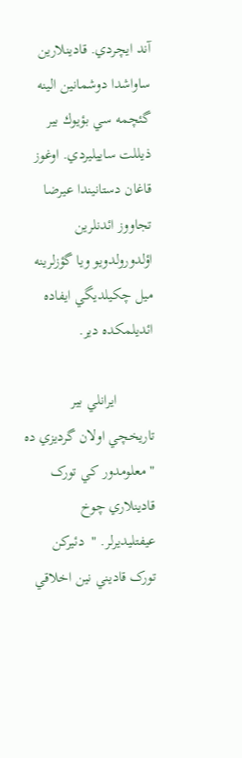آند ايچردي. قادينلارين ساواشدا دوشمانين الينه گئچمه سي بؤيوك بير ذيللت ساييليردي. اوغوز قاغان دستانيندا عيرضا تجاووز ائدنلرين اؤلدورولدويو ويا گؤزلرينه ميل چکيلديگي ايفاده ائديلمکده دير.

          ايرانلي بير تاريخچي اولان گرديزي ده  " معلومدور کي تورک قادينلاري چوخ عيفتليديرلر. "  دئيرکن تورک قاديني نين اخلاقي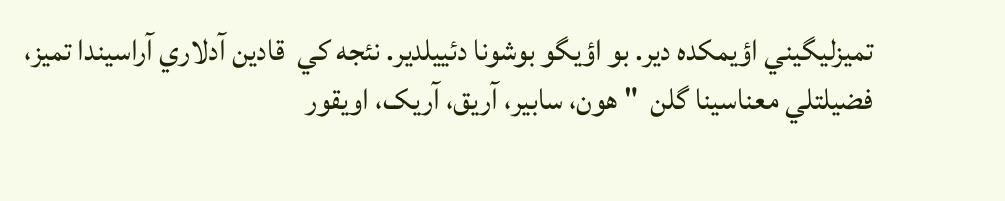تميزليگيني اؤيمکده دير. بو اؤيگو بوشونا دئييلدير. نئجه كي  قادين آدلاري آراسيندا تميز، فضيلتلي معناسينا گلن  " هون، سابير، آريق، آريک، اويقور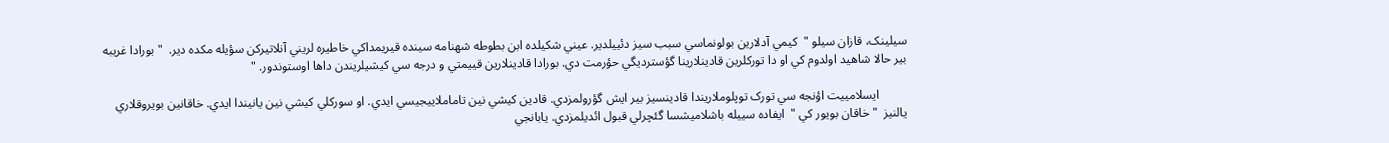سيلينک، قازان سيلو "  كيمي آدلارين بولونماسي سبب سيز دئييلدير. عيني شکيلده ابن بطوطه شهنامه سينده قيريمداکي خاطيره لريني آنلاتيرکن سؤيله مكده دير.  " بورادا غريبه بير حالا شاهيد اولدوم کي او دا تورکلرين قادينلارينا گؤسترديگي حؤرمت دي. بورادا قادينلارين قييمتي و درجه سي كيشيلريندن داها اوستوندور. "

         ايسلامييت اؤنجه سي تورک توپلوملاريندا قادينسيز بير ايش گؤرولمزدي. قادين كيشي نين تاماملاييجيسي ايدي. او سورکلي كيشي نين يانيندا ايدي. خاقانين بويروقلاري يالنيز  " خاقان بويور کي "  ايفاده سييله باشلاميشسا گئچرلي قبول ائديلمزدي. يابانجي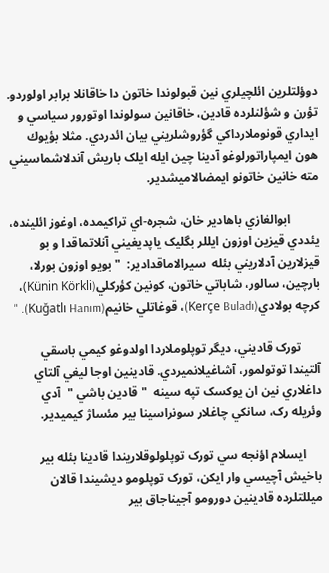دوؤلتلرين ائلچيلري نين قبولوندا خاتون دا خاقانلا برابر اولوردو. تؤرن و شؤلنلرده قادين، خاقانين سولوندا اوتورور سياسي و ايداري قونوملارداکي گؤروشلريني بيان ائدردي. مثلا بؤيوك هون ايمپاراتورلوغو آدينا چين ايله ايلک باريش آندلاشماسيني مته خانين خاتونو ايمضالاميشدير.

         ابوالغازي باهادير خان، شجره-اي تراکيمده، اوغوز ائلينده، يئددي قيزين اوزون ايللر بگليک ياپديغيني آنلاتماقدا و بو قيزلارين آدلاريني بئله  سيرالاماقدادير:  " بويو اوزون بورلا، بارچين، سالور، شاباتي خاتون، کونين کؤرکلي(Künin Körkli)، کرچه بولادي(Kerçe Buladı)، قوغاتلي خانيم(Kuğatlı Hanım). "

      تورک قاديني، ديگر توپلوملاردا اولدوغو كيمي باسقي آلتيندا توتولمور، آشاغيلانميردي. قادينين اوجا ليغي آلتاي داغلاري نين ان يوکسک تپه سينه  " قادين باشي "  آدي وئريله رک، سانکي چاغلار سونراسينا بير مئساژ كيميدير.

     ايسلام اؤنجه سي تورک توپلولوقلاريندا قادينا بئله بير باخيش آچيسي وار ايکن، تورک توپلومو ديشيندا قالان ميللتلرده قادينين دورومو آجيناجاق بير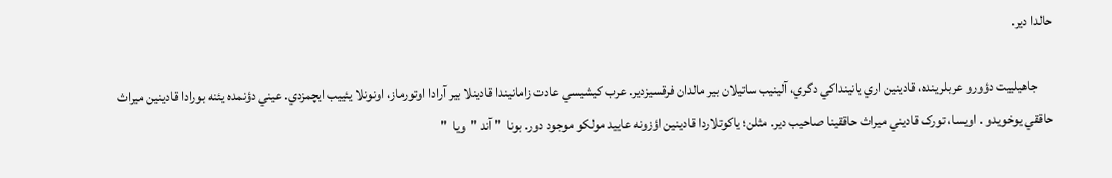حالدا دير.

      جاهيلييت دؤورو عربلرينده، قادينين اري يانينداکي دگري، آلينيب ساتيلان بير مالدان فرقسيزدير. عرب كيشيسي عادت زامانيندا قادينلا بير آرادا اوتورماز، اونونلا يئييب ايچمزدي. عيني دؤنمده يئنه بورادا قادينين ميراث حاققي يوخويدو . اويسا، تورک قاديني ميراث حاققينا صاحيب دير. مثلن؛ ياکوتلاردا قادينين اؤزونه عاييد مولکو موجود دور. بونا  " آند "  ويا  "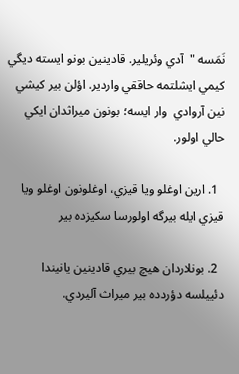نَمَسه "  آدي وئريلير. قادينين بونو ايسته ديگي كيمي ايشلتمه حاققي واردير. اؤلن بير كيشي نين آروادي  وار ايسه؛ بونون ميراثدان ايکي حالي اولور.

  1. ارين اوغلو ويا قيزي، اوغلونون اوغلو ويا قيزي ايله بيرگه اولورسا سکيزده بير

  2. بونلاردان هيچ بيري قادينين يانيندا دئييلسه دؤردده بير ميراث آليردي.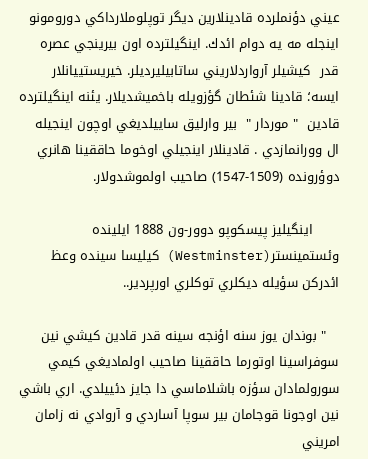عيني دؤنملرده قادينلارين ديگر توپلوملارداکي دورومونو اينجله مه يه دوام ائدك. اينگيلترده اون بيرينجي عصره قدر  كيشيلر آرواردلاريني ساتابيليرديلر. خيريستييانلار ايسه؛ قادينا شئطان گؤزويله باخميشديلار. يئنه اينگيلترده قادين  " موردار "  بير وارليق ساييلديغي اوچون اينجيله ال وورانمازدي . قادينلار اينجيلي اوخوما حاققينا هانري دوؤرونده (1509-1547) صاحيب اولموشدولار.

      اينگيليز پيسکوپو دوور-ون 1888 ايلينده  وئستمينستر(Westminster) کيليسا سينده وعظ ائدركن سؤيله ديکلري توكلري اورپردير..

   " بوندان يوز سنه اؤنجه سينه قدر قادين كيشي نين سوفراسينا اوتورما حاققينا صاحيب اولماديغي كيمي سورولمادان سؤزه باشلاماسي دا جايز دئييلدي. اري باشي نين اوجونا قوجامان بير سوپا آساردي و آروادي نه زامان امريني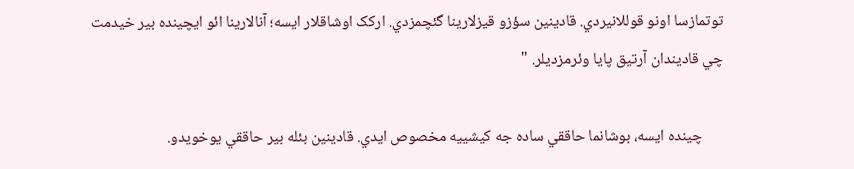توتمازسا اونو قوللانيردي. قادينين سؤزو قيزلارينا گئچمزدي. ارکک اوشاقلار ايسه؛ آنالارينا ائو ايچينده بير خيدمت چي قاديندان آرتيق پايا وئرمزديلر. "

      چينده ايسه، بوشانما حاققي ساده جه كيشييه مخصوص ايدي. قادينين بئله بير حاققي يوخويدو.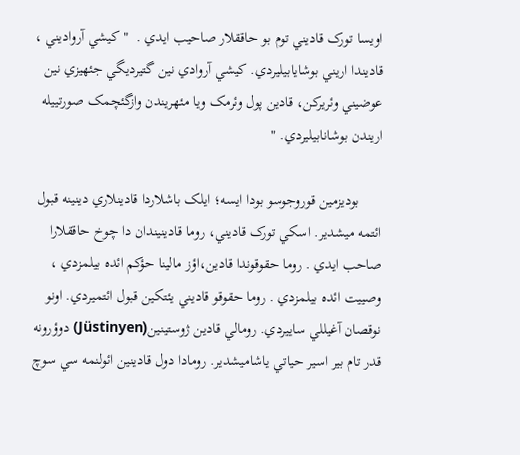اويسا تورک قاديني توم بو حاققلار صاحيب ايدي .  " كيشي آرواديني ، قاديندا اريني بوشايابيليردي. كيشي آروادي نين گتيرديگي جئهيزي نين عوضيني وئريرکن، قادين پول وئرمک ويا مئهريندن وازگئچمک صورتييله اريندن بوشانابيليردي. "

      بوديزمين قوروجوسو بودا ايسه؛ ايلک باشلاردا قادينلاري دينينه قبول ائتمه ميشدير. اسکي تورک قاديني، روما قادينيندان دا چوخ حاققلارا صاحب ايدي . روما حقوقوندا قادين،اؤز مالينا حؤكم ائده بيلمزدي ، وصييت ائده بيلمزدي . روما حقوقو قاديني يئتكين قبول ائتميردي. اونو نوقصان آغيللي ساييردي. رومالي قادين ژوستينين(Jüstinyen) دوؤرونه قدر تام بير اسير حياتي ياشاميشدير. رومادا دول قادينين ائولنمه سي سوچ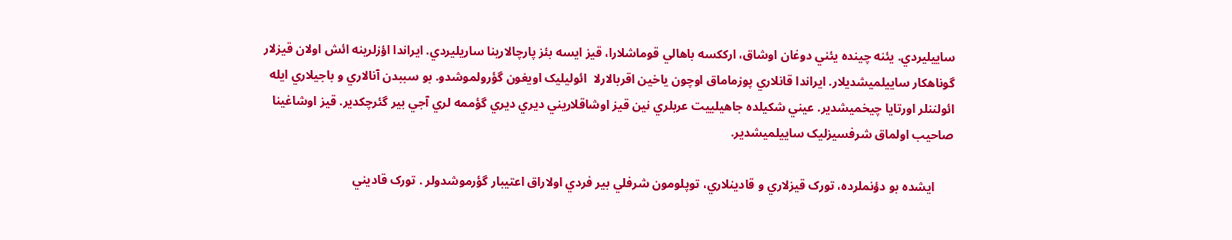ساييليردي. يئنه چينده يئني دوغان اوشاق، ارککسه باهالي قوماشلارا، قيز ايسه بئز پارچالارينا ساريليردي. ايراندا اؤزلرينه ائش اولان قيزلار گوناهکار ساييلميشديلار. ايراندا قانلاري پوزماماق اوچون ياخين اقربالارلا  ائوليليک اويغون گؤرولموشدو. بو سببدن آنالاري و باجيلاري ايله ائولننلر اورتايا چيخميشدير. عيني شکيلده جاهيلييت عربلري نين قيز اوشاقلاريني ديري ديري گؤممه لري آجي بير گئرچکدير. قيز اوشاغينا صاحيب اولماق شرفسيزليک ساييلميشدير.

      ايشده بو دؤنملرده، تورک قيزلاري و قادينلاري، توپلومون شرفلي بير فردي اولاراق اعتيبار گؤرموشدولر . تورک قاديني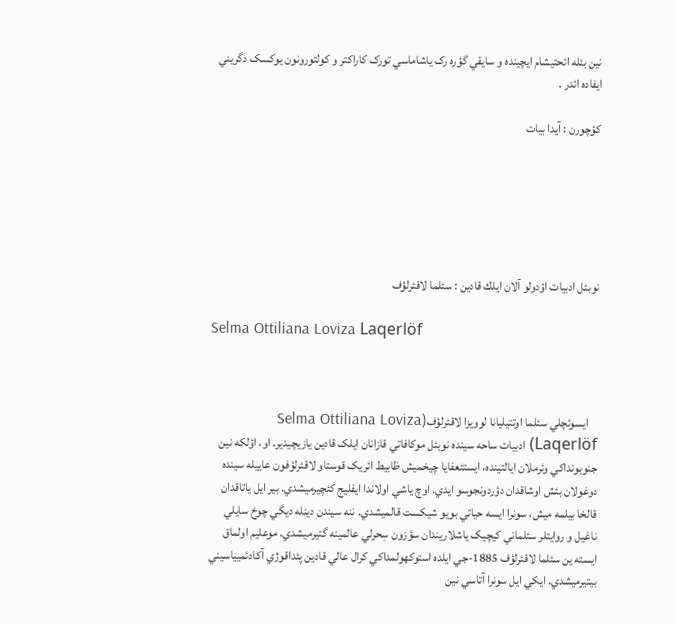نين بئله ائحتيشام ايچينده و سايقي گؤره رک ياشاماسي تورک کاراکتر و کولتورونون يوکسک دگريني ايفاده ائدر .

كؤچورن : آيدا بيات






نوبئل ادبيات اؤدولو آلان ايلك قادين : سئلما لاقئرلؤف

Selma Ottiliana Loviza Laqerlöf



    ايسوئچلي سئلما اوتتيليانا لوويزا لاقئرلؤف(Selma Ottiliana Loviza Laqerlöf) ادبيات ساحه سينده نوبئل موکافاتي قازانان ايلک قادين يازيچيدير. او، اؤلکه نين جنوبونداکي وئرملان ايالتينده، ايستئعفايا چيخميش ظابيط ائريک قوستاو لاقئرلؤفون عاييله سينده دوغولان بئش اوشاقدان دؤردونجوسو ايدي. اوچ ياشي اولاندا ايفليج کئچيرميشدي. بير ايل ياتاقدان قالخا بيلمه ميش، سونرا ايسه حياتي بويو شيکست قالميشدي. ننه سيندن دينله ديگي چوخ سايلي ناغيل و روايتلر سئلماني کيچيک ياشلاريندان سؤزون سِحرلي عالمينه گتيرميشدي. موعليم اولماق ايسته ين سئلما لاقئرلؤف 1885-جي ايلده استوکهولمداکي کرال عالي قادين پئداقوژي آکادئميياسيني بيتيرميشدي. ايکي ايل سونرا آتاسي نين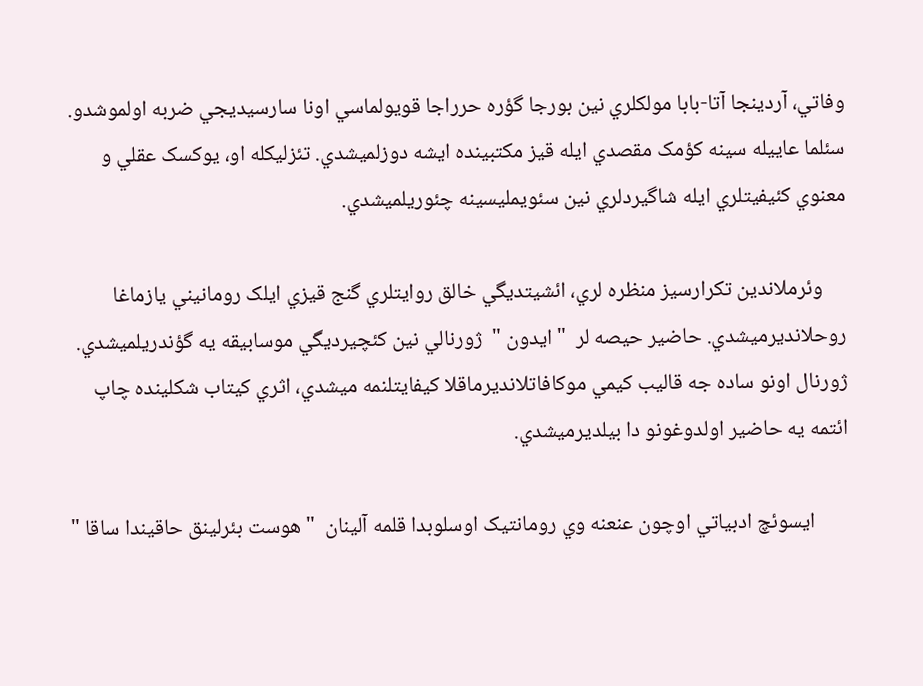وفاتي، آردينجا آتا-بابا مولکلري نين بورجا گؤره حرراجا قويولماسي اونا سارسيديجي ضربه اولموشدو. سئلما عاييله سينه کؤمک مقصدي ايله قيز مکتبينده ايشه دوزلميشدي. تئزليکله او، يوکسک عقلي و معنوي کئيفيتلري ايله شاگيردلري نين سئويمليسينه چئوريلميشدي.

     وئرملاندين تکرارسيز منظره لري، ائشيتديگي خالق روايتلري گنج قيزي ايلک رومانيني يازماغا روحلانديرميشدي. حاضير حيصه لر  " ايدون "  ژورنالي نين کئچيرديگي موسابيقه يه گؤندريلميشدي. ژورنال اونو ساده جه قاليب کيمي موکافاتلانديرماقلا کيفايتلنمه ميشدي، اثري کيتاب شکلينده چاپ ائتمه يه حاضير اولدوغونو دا بيلديرميشدي.

       ايسوئچ ادبياتي اوچون عنعنه وي رومانتيک اوسلوبدا قلمه آلينان  " هوست بئرلينق حاقيندا ساقا "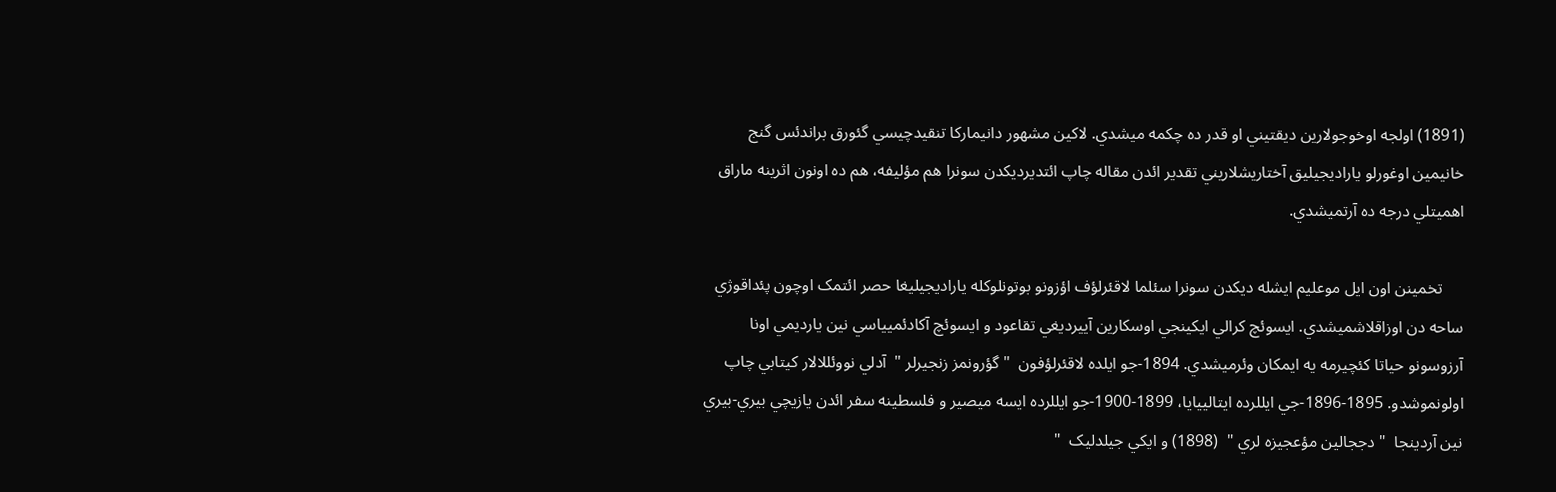(1891) اولجه اوخوجولارين ديقتيني او قدر ده چکمه ميشدي. لاکين مشهور دانيمارکا تنقيدچيسي گئورق براندئس گنج خانيمين اوغورلو ياراديجيليق آختاريشلاريني تقدير ائدن مقاله چاپ ائتديرديکدن سونرا هم مؤليفه، هم ده اونون اثرينه ماراق اهميتلي درجه ده آرتميشدي.

     تخمينن اون ايل موعليم ايشله ديکدن سونرا سئلما لاقئرلؤف اؤزونو بوتونلوکله ياراديجيليغا حصر ائتمک اوچون پئداقوژي ساحه دن اوزاقلاشميشدي. ايسوئچ کرالي ايکينجي اوسکارين آييرديغي تقاعود و ايسوئچ آکادئميياسي نين يارديمي اونا آرزوسونو حياتا کئچيرمه يه ايمکان وئرميشدي. 1894-جو ايلده لاقئرلؤفون  " گؤرونمز زنجيرلر "  آدلي نووئللالار کيتابي چاپ اولونموشدو. 1895-1896-جي ايللرده ايتالييايا، 1899-1900-جو ايللرده ايسه ميصير و فلسطينه سفر ائدن يازيچي بيري-بيري نين آردينجا  " دججالين مؤعجيزه لري "  (1898) و ايکي جيلدليک  "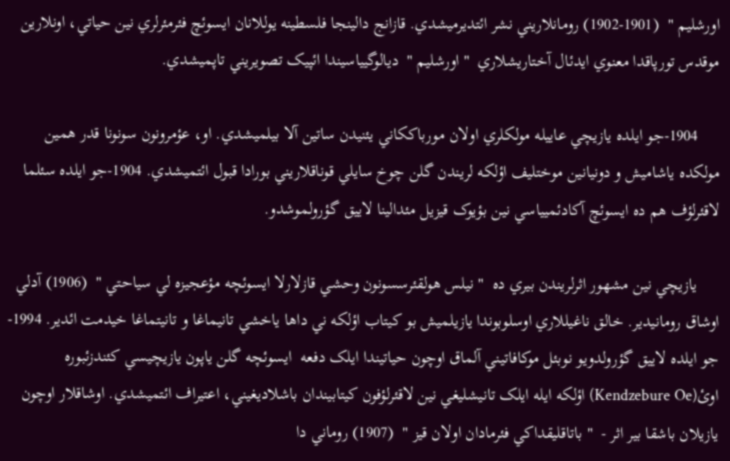اورشليم "  (1901-1902) رومانلاريني نشر ائتديرميشدي. قازانج دالينجا فلسطينه يوللانان ايسوئچ فئرمئرلري نين حياتي، اونلارين موقدس تورپاقدا معنوي ايدئال آختاريشلاري  " اورشليم "  ديالوگيياسيندا ائپيک تصويريني تاپميشدي.

     1904-جو ايلده يازيچي عاييله مولکلري اولان مورباککاني يئنيدن ساتين آلا بيلميشدي. او، عؤمرونون سونونا قدر همين مولکده ياشاميش و دونيانين موختليف اؤلکه لريندن گلن چوخ سايلي قوناقلاريني بورادا قبول ائتميشدي. 1904-جو ايلده سئلما لاقئرلؤف هم ده ايسوئچ آکادئميياسي نين بؤيوک قيزيل مئدالينا لاييق گؤرولموشدو.

     يازيچي نين مشهور اثرلريندن بيري ده  " نيلس هولقئرسسونون وحشي قازلارلا ايسوئچه مؤعجيزه لي سياحتي "  (1906) آدلي اوشاق رومانيدير. خالق ناغيللاري اوسلوبوندا يازيلميش بو کيتاب اؤلکه ني داها ياخشي تانيماغا و تانيتماغا خيدمت ائدير. 1994-جو ايلده لاييق گؤرولدويو نوبئل موکافاتيني آلماق اوچون حياتيندا ايلک دفعه  ايسوئچه گلن ياپون يازيچيسي کئندزئبوره اوئ(Kendzebure Oe) اؤلکه ايله ايلک تانيشليغي نين لاقئرلؤفون کيتابيندان باشلاديغيني، اعتيراف ائتميشدي. اوشاقلار اوچون يازيلان باشقا بير اثر -  " باتاقليقداکي فئرمادان اولان قيز "  (1907) روماني دا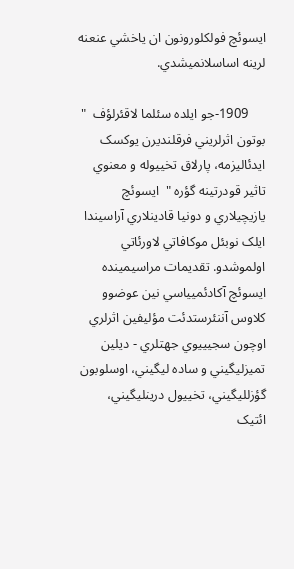ايسوئچ فولکلورونون ان ياخشي عنعنه لرينه اساسلانميشدي.

     1909-جو ايلده سئلما لاقئرلؤف  " بوتون اثرلريني فرقلنديرن يوکسک ايدئاليزمه، پارلاق تخييوله و معنوي تاثير قودرتينه گؤره "  ايسوئچ يازيچيلاري و دونيا قادينلاري آراسيندا ايلک نوبئل موکافاتي لاورئاتي اولموشدو. تقديمات مراسيمينده ايسوئچ آکادئميياسي نين عوضوو کلاوس آننئرستدئت مؤليفين اثرلري اوچون سجيييوي جهتلري - ديلين تميزليگيني و ساده ليگيني، اوسلوبون گؤزلليگيني، تخييول درينليگيني، ائتيک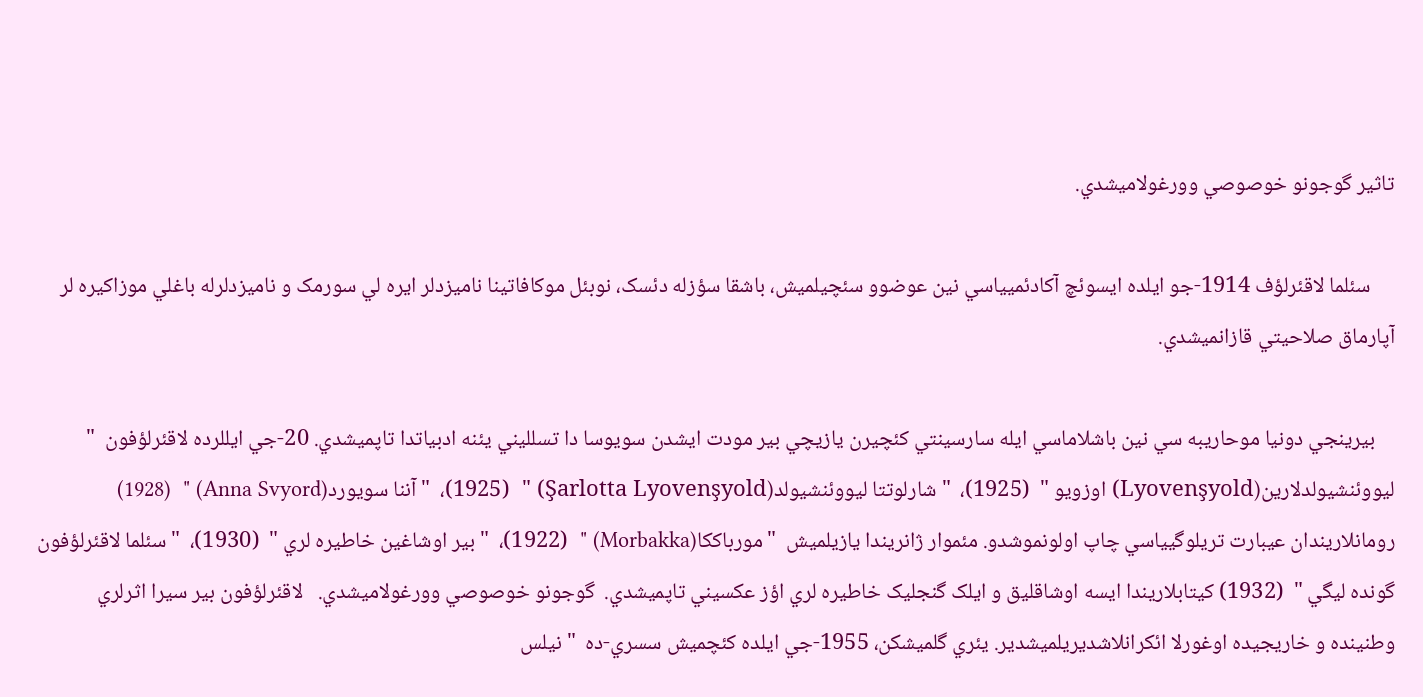تاثير گوجونو خوصوصي وورغولاميشدي.

     سئلما لاقئرلؤف 1914-جو ايلده ايسوئچ آکادئميياسي نين عوضوو سئچيلميش، باشقا سؤزله دئسک، نوبئل موکافاتينا ناميزدلر ايره لي سورمک و ناميزدلرله باغلي موزاکيره لر آپارماق صلاحيتي قازانميشدي.

    بيرينجي دونيا موحاريبه سي نين باشلاماسي ايله سارسينتي کئچيرن يازيچي بير مودت ايشدن سويوسا دا تسلليني يئنه ادبياتدا تاپميشدي. 20-جي ايللرده لاقئرلؤفون  " ليووئنشيولدلارين(Lyovenşyold) اوزويو "  (1925)،  " شارلوتتا ليووئنشيولد(Şarlotta Lyovenşyold) "  (1925)،  " آننا سويورد(Anna Svyord) "  (1928) رومانلاريندان عيبارت تريلوگيياسي چاپ اولونموشدو. مئموار ژانريندا يازيلميش  " مورباککا(Morbakka) "  (1922)،  " بير اوشاغين خاطيره لري "  (1930)،  " سئلما لاقئرلؤفون گونده ليگي "  (1932) کيتابلاريندا ايسه اوشاقليق و ايلک گنجليک خاطيره لري اؤز عکسيني تاپميشدي.  گوجونو خوصوصي وورغولاميشدي.   لاقئرلؤفون بير سيرا اثرلري وطنينده و خاريجيده اوغورلا ائکرانلاشديريلميشدير. يئري گلميشکن، 1955-جي ايلده کئچميش سسري-ده  " نيلس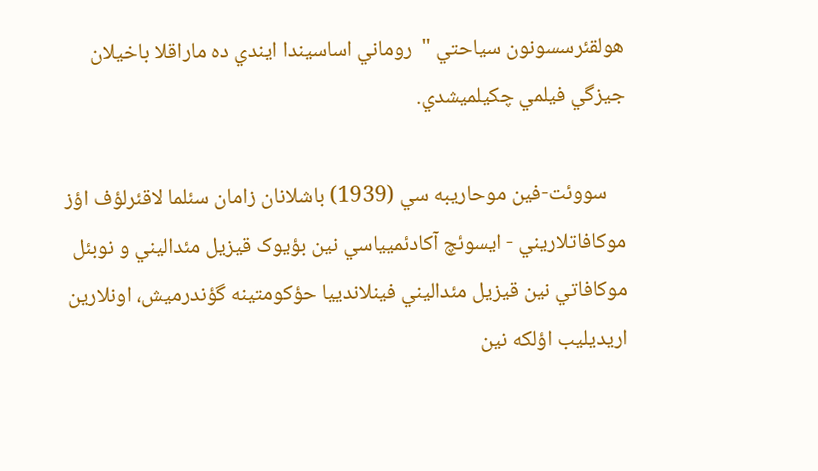هولقئرسسونون سياحتي "  روماني اساسيندا ايندي ده ماراقلا باخيلان جيزگي فيلمي چکيلميشدي.

    سووئت-فين موحاريبه سي (1939) باشلانان زامان سئلما لاقئرلؤف اؤز موکافاتلاريني - ايسوئچ آکادئميياسي نين بؤيوک قيزيل مئداليني و نوبئل موکافاتي نين قيزيل مئداليني فينلاندييا حؤکومتينه گؤندرميش، اونلارين اريديليب اؤلکه نين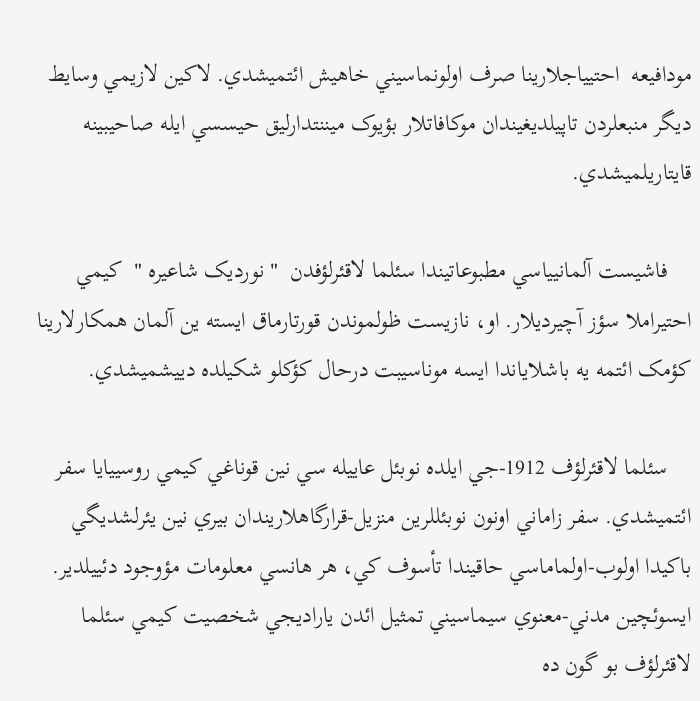مودافيعه  احتيياجلارينا صرف اولونماسيني خاهيش ائتميشدي. لاکين لازيمي وسايط ديگر منبعلردن تاپيلديغيندان موکافاتلار بؤيوک ميننتدارليق حيسسي ايله صاحیبينه قايتاريلميشدي.

    فاشيست آلمانيياسي مطبوعاتيندا سئلما لاقئرلؤفدن  " نورديک شاعيره "  کيمي احتيراملا سؤز آچيرديلار. او، نازيست ظولموندن قورتارماق ايسته ين آلمان همکارلارينا کؤمک ائتمه يه باشلاياندا ايسه موناسيبت درحال کؤکلو شکيلده دييشميشدي.

    سئلما لاقئرلؤف 1912-جي ايلده نوبئل عاييله سي نين قوناغي کيمي روسييايا سفر ائتميشدي. سفر زاماني اونون نوبئللرين منزيل-قرارگاهلاريندان بيري نين يئرلشديگي باکيدا اولوب-اولماماسي حاقيندا تأسوف کي، هر هانسي معلومات مؤوجود دئييلدير. ايسوئچين مدني-معنوي سيماسيني تمثيل ائدن ياراديجي شخصيت کيمي سئلما لاقئرلؤف بو گون ده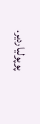پوپولياردير.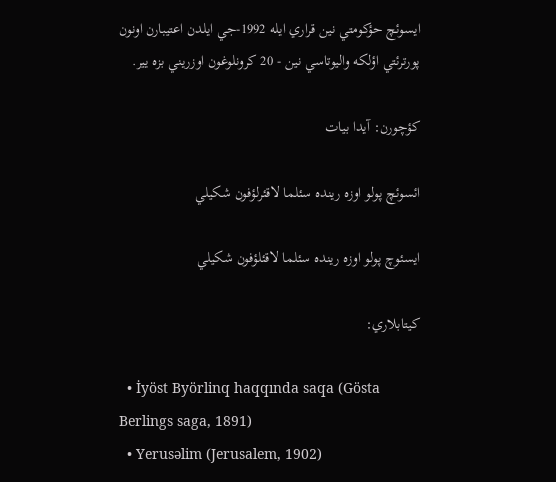ايسوئچ حؤکومتي نين قراري ايله 1992-جي ايلدن اعتيبارن اونون پورترئتي اؤلکه واليوتاسي نين - 20 کرونلوغون اوزريني بزه يير.

كؤچورن: آيدا بيات

ائسوئچ پولو اوزه رينده سئلما لاقئرلؤفون شكيلي

ايسئوچ پولو اوزه رينده سئلما لاقئلؤفون شكيلي

كيتابلاري:

  • İyöst Byörlinq haqqında saqa (Gösta Berlings saga, 1891)
  • Yerusəlim (Jerusalem, 1902)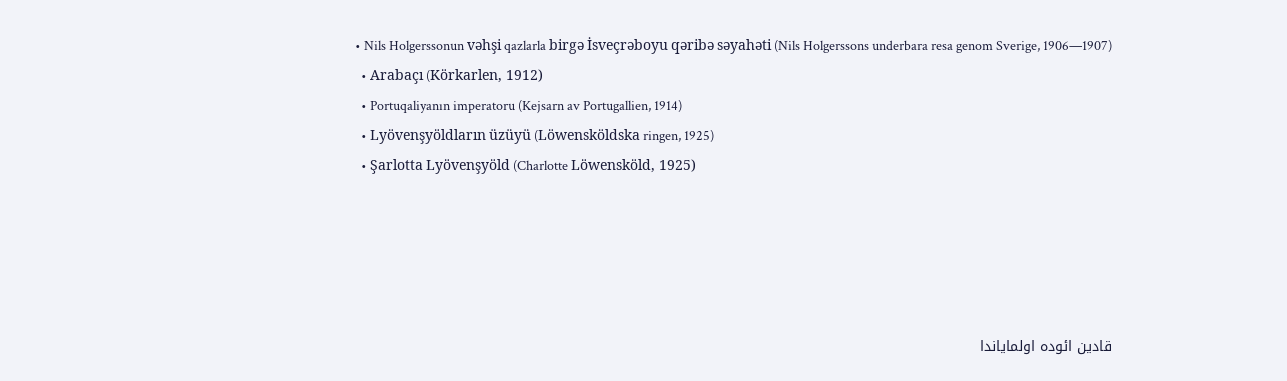• Nils Holgerssonun vəhşi qazlarla birgə İsveçrəboyu qəribə səyahəti (Nils Holgerssons underbara resa genom Sverige, 1906—1907)
  • Arabaçı (Körkarlen, 1912)
  • Portuqaliyanın imperatoru (Kejsarn av Portugallien, 1914)
  • Lyövenşyöldların üzüyü (Löwensköldska ringen, 1925)
  • Şarlotta Lyövenşyöld (Charlotte Löwensköld, 1925)





قادين ائوده اولماياندا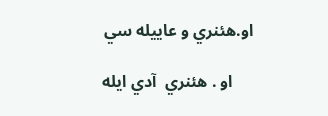او.هئنري و عاييله سي

     او . هئنري  آدي ايله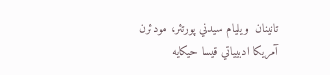تانينان  ويليام سيدني پورتئر، مودئرن آمريکا ادبيياتي قيسا حيکايه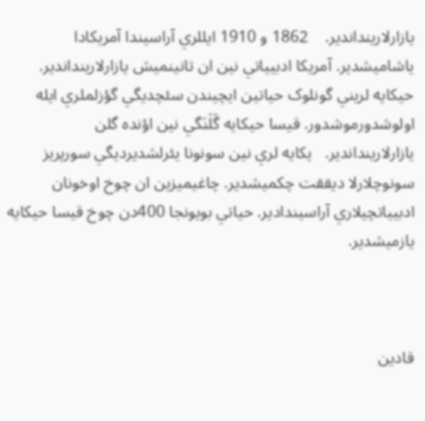يازارلارينداندير.    1862 و 1910 ايللري آراسيندا آمريکادا ياشاميشدير. آمريکا ادبيياتي نين ان تانينميش يازارلارينداندير.   حيكايه لريني گونلوک حياتين ايچيندن سئچديگي گؤزلملري ايله اولوشدورموشدور. قيسا حيکايه گَلَنَگي نين اؤنده گلن يازارلارينداندير.   يكايه لري نين سونونا يئرلشديرديگي سورپريز سونوچلارلا ديققت چکميشدير. چاغيميزين ان چوخ اوخونان ادبيياتچيلاري آراسيندادير. حياتي بويونجا 400دن چوخ قيسا حيکايه يازميشدير.



قادين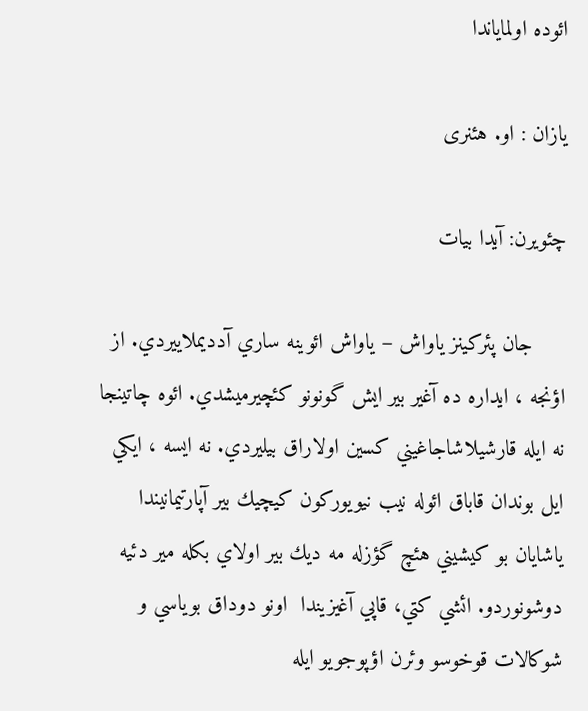ائوده اولماياندا

یازان : او. هئنری

چئویرن: آیدا بیات

     جان پئركينز ياواش – ياواش ائوينه ساري آدديملاييردي. از اؤنجه ، ايداره ده آغير بير ايش گونونو كئچيرميشدي. ائوه چاتينجا نه ايله قارشيلاشاجاغيني كسين اولاراق بيليردي. نه ايسه ، ايكي ايل بوندان قاباق ائوله نيب نيويوركون كيچيك بير آپارتيمانيندا ياشايان بو كيشيني هئچ گؤزله مه ديك بير اولاي بكله مير دئيه دوشونوردو. ائشي كتي، قاپي آغيزيندا  اونو دوداق بوياسي و شوكالات قوخوسو وئرن اؤپوجويو ايله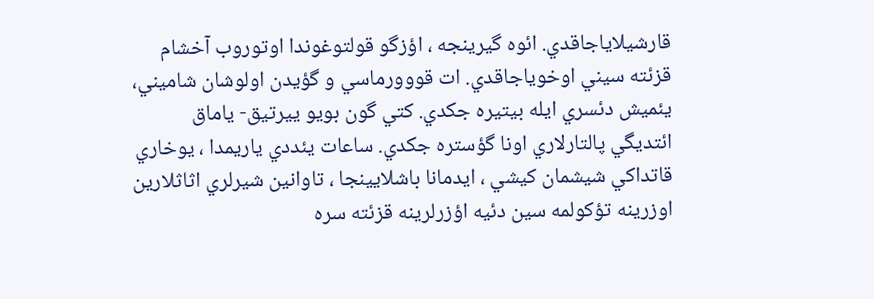قارشيلاياجاقدي. ائوه گيرينجه ، اؤزگو قولتوغوندا اوتوروب آخشام قزئته سيني اوخوياجاقدي. ات قووورماسي و گؤيدن اولوشان شاميني، يئميش دئسري ايله بيتيره جكدي. كتي گون بويو ييرتيق- ياماق ائتديگي پالتارلاري اونا گؤستره جكدي. ساعات يئددي ياريمدا ، يوخاري قاتداكي شيشمان كيشي ، ايدمانا باشلايينجا ، تاوانين شيرلري اثاثلارين اوزرينه تؤكولمه سين دئيه اؤزرلرينه قزئته سره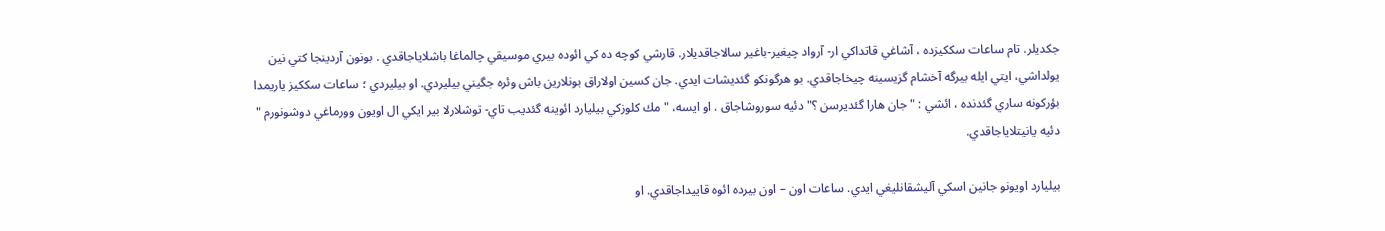جكديلر. تام ساعات سككيزده ، آشاغي قاتداكي ار- آرواد چيغير-باغير سالاجاقديلار. قارشي كوچه ده كي ائوده بيري موسيقي چالماغا باشلاياجاقدي . بونون آردينجا كتي نين يولداشي، ايتي ايله بيرگه آخشام گزيسينه چيخاجاقدي. بو هرگونكو گئديشات ايدي. جان كسين اولاراق بونلارين باش وئره جگيني بيليردي. او بيليردي ؛ ساعات سككيز ياريمدا بؤركونه ساري گئدنده ، ائشي : " جان هارا گئديرسن ؟" دئيه سوروشاجاق . او ايسه، " مك كلوزكي بيليارد ائوينه گئديب تاي- توشلارلا بير ايكي ال اويون وورماغي دوشونورم " دئيه يانيتلاياجاقدي.

بيليارد اويونو جانين اسكي آليشقانليغي ايدي. ساعات اون – اون بيرده ائوه قاييداجاقدي. او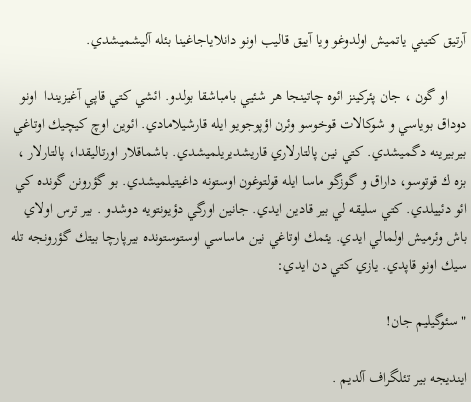آرتيق كتيني ياتميش اولدوغو ويا آييق قاليب اونو دانلاياجاغينا بئله آليشميشدي.

     او گون ، جان پئركينز ائوه چاتينجا هر شئيي بامباشقا بولدو. ائشي كتي قاپي آغيزيندا  اونو دوداق بوياسي و شوكالات قوخوسو وئرن اؤپوجويو ايله قارشيلامادي. ائوين اوچ كيچيك اوتاغي بيربيرينه دگميشدي. كتي نين پالتارلاري قاريشديريلميشدي. باشماقلار اورتاليقدا، پالتارلار ، بزه ك قوتوسو، داراق و گوزگو ماسا ايله قولتوغون اوستونه داغيتيلميشدي. بو گؤرونن گونده كي ائو دئييلدي. كتي سليقه لي بير قادين ايدي. جانين اورگي دؤيونتويه دوشدو . بير ترس اولاي باش وئرميش اولمالي ايدي. يئمك اوتاغي نين ماساسي اوستوستونده بيرپارچا بيتك گؤرونجه تله سيك اونو قاپدي. يازي كتي دن ايدي:

" سئوگيليم جان!

اينديجه بير تئلگراف آلديم .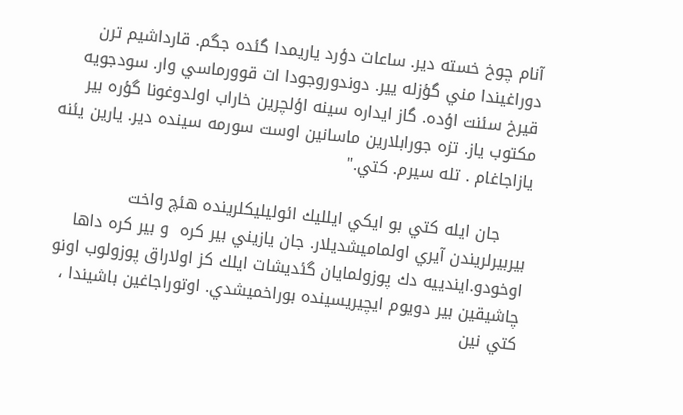آنام چوخ خسته دير. ساعات دؤرد ياريمدا گئده جگم. قارداشيم ترن دوراغيندا مني گؤزله يير. دوندوروجودا ات قوورماسي وار. سودجويه قيرخ سئنت اؤده. گاز ايداره سينه اؤلچرين خاراب اولدوغونا گؤره بير مكتوب ياز. تزه جورابلارين ماسانين اوست سورمه سينده دير. يارين يئنه يازاجاغام . تله سيرم. كتي."

     جان ايله كتي بو ايكي ايلليك ائوليليكلرينده هئچ واخت بيربيرلريندن آيري اولماميشديلار. جان يازيني بير كره  و بير كره داها اوخودو.ايندييه دك پوزولمايان گئديشات ايلك كز اولاراق پوزولوب اونو چاشيقين بير دويوم ايچيريسينده بوراخميشدي. اوتوراجاغين باشيندا ، كتي نين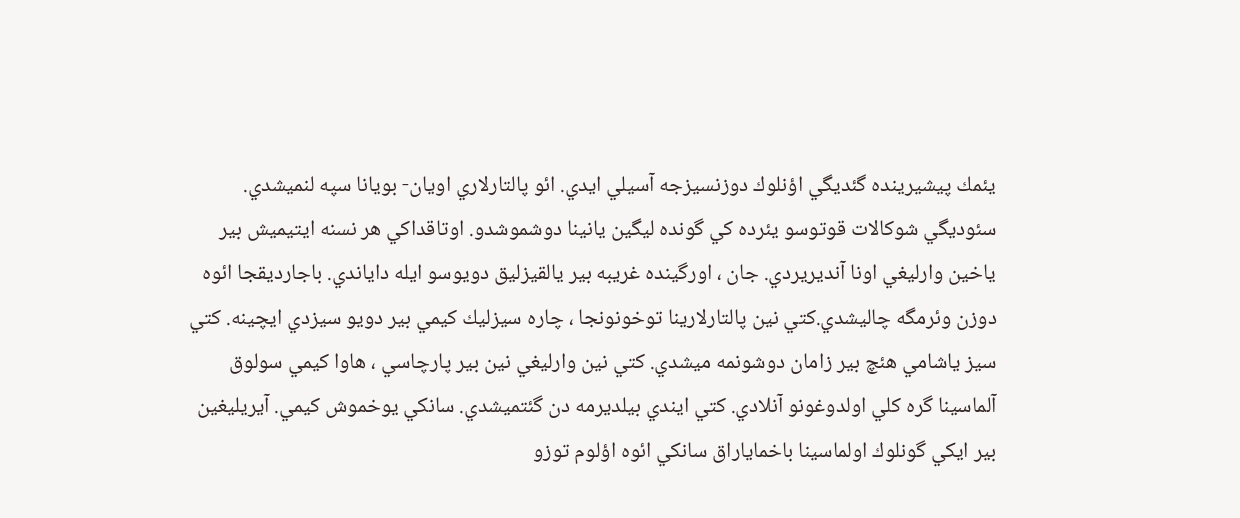يئمك پيشيرينده گئديگي اؤنلوك دوزنسيزجه آسيلي ايدي. ائو پالتارلاري اويان- بويانا سپه لنميشدي. سئوديگي شوكالات قوتوسو يئرده كي گونده ليگين يانينا دوشموشدو. اوتاقداكي هر نسنه ايتيميش بير ياخين وارليغي اونا آنديريردي. جان ، اورگينده غريبه بير يالقيزليق دويوسو ايله داياندي. باجارديقجا ائوه دوزن وئرمگه چاليشدي.كتي نين پالتارلارينا توخونونجا ، چاره سيزليك كيمي بير دويو سيزدي ايچينه. كتي سيز ياشامي هئچ بير زامان دوشونمه ميشدي. كتي نين وارليغي نين بير پارچاسي ، هاوا كيمي سولوق آلماسينا گره كلي اولدوغونو آنلادي. كتي ايندي بيلديرمه دن گئتميشدي. سانكي يوخموش كيمي. آيريليغين بير ايكي گونلوك اولماسينا باخماياراق سانكي ائوه اؤلوم توزو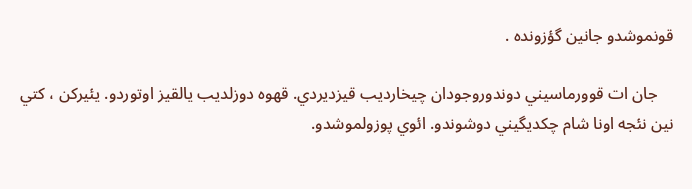قونموشدو جانين گؤزونده .

    جان ات قوورماسيني دوندوروجودان چيخارديب قيزديردي. قهوه دوزلديب يالقيز اوتوردو. يئيركن ، كتي نين نئجه اونا شام چكديگيني دوشوندو. ائوي پوزولموشدو.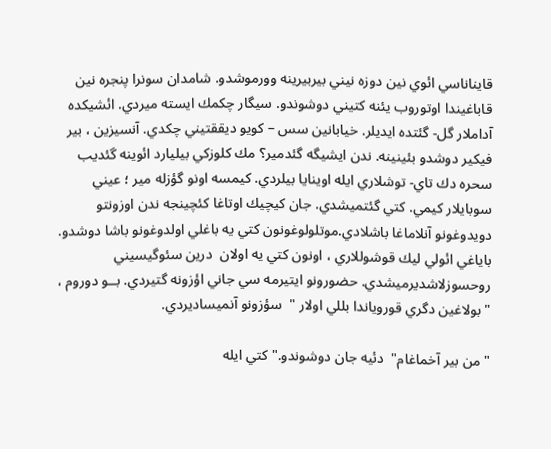قايناناسي ائوي نين دوزه نيني بيربيرينه وورموشدو. شامدان سونرا پنجره نين قاباغيندا اوتوروب يئنه كتيني دوشوندو. سيگار چكمك ايسته ميردي. ائشيكده آداملار گل- گئتده ايديلر. خيابانين سس – كويو ديققتيني چكدي. آنسيزين ، بير فيكير دوشدو بئينينه. ندن ايشيگه گئدمير؟ مك كلوزكي بيليارد ائوينه گئديب سحره دك تاي- توشلاري ايله اوينايا بيلردي. كيمسه اونو گؤزله مير ؛ عيني سوبايلار كيمي. كتي گئتميشدي. جان كيچيك اوتاغا كئچينجه ندن اوزونتو دويدوغونو آنلاماغا باشلادي.موتلولوغونون كتي يه باغلي اولدوغونو باشا دوشدو. باياغي ائولي ليك قوشوللاري ، اونون كتي يه اولان  درين سئوگيسيني روحسوزلاشديرميشدي. حضورونو ايتيرمه سي جاني اؤزونه گتيردي. بــو دوروم ،  " بولاغين دگري قوروياندا بللي اولار "  سؤزونو آنميساديردي.

" من بير آخماغام"  دئيه جان دوشوندو." كتي ايله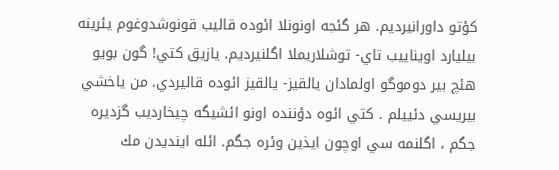كؤتو داورانيرديم. هر گئجه اونونلا ائوده قاليب قونوشدوغوم يئرينه بيليارد اويناييب تاي- توشلاريملا اگلنيرديم. يازيق كتي! گون بويو هئچ بير دوموگو اولمادان يالقيز- يالقيز ائوده قاليردي. من ياخشي بيريسي دئييلم . كتي ائوه دؤننده اونو ائشيگه چيخارديب گزديره جگم ، اگلنمه سي اوچون ايذين وئره جگم. ائله اينديدن مك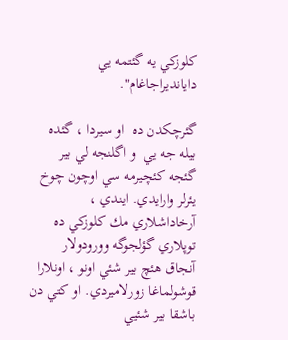كلوزكي يه گئتمه يي  دايانديراجاغام".

گئرچكدن ده  او سيردا ، گئده بيله جه يي  و اگلنجه لي بير گئجه كئچيرمه سي اوچون چوخ يئرلر وارايدي. ايندي ، آرخاداشلاري مك كلوزكي ده توپلاري گؤلجوگه وورودولار آنجاق هئچ بير شئي اونو ، اونلارا قوشولماغا زورلاميردي. او كتي دن باشقا بير شئيي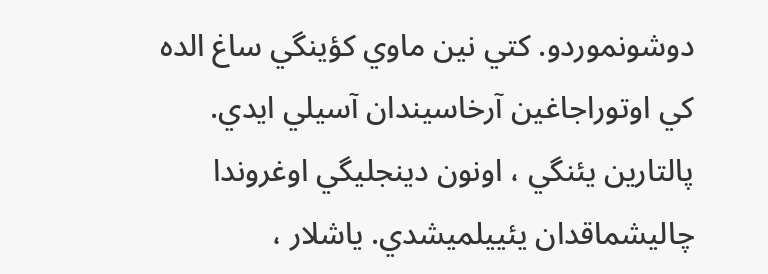دوشونموردو. كتي نين ماوي كؤينگي ساغ الده كي اوتوراجاغين آرخاسيندان آسيلي ايدي. پالتارين يئنگي ، اونون دينجليگي اوغروندا چاليشماقدان يئييلميشدي. ياشلار ،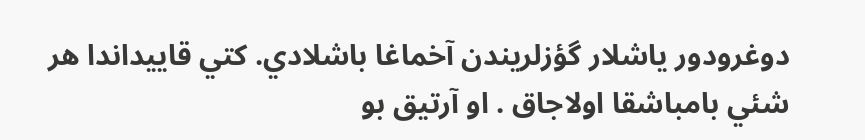دوغرودور ياشلار گؤزلريندن آخماغا باشلادي. كتي قاييداندا هر شئي بامباشقا اولاجاق . او آرتيق بو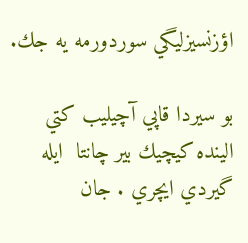اؤزنسيزليگي سوردورمه يه جك.

بو سيردا قاپي آچيليب كتي الينده كيچيك بير چانتا  ايله گيردي ايچري . جان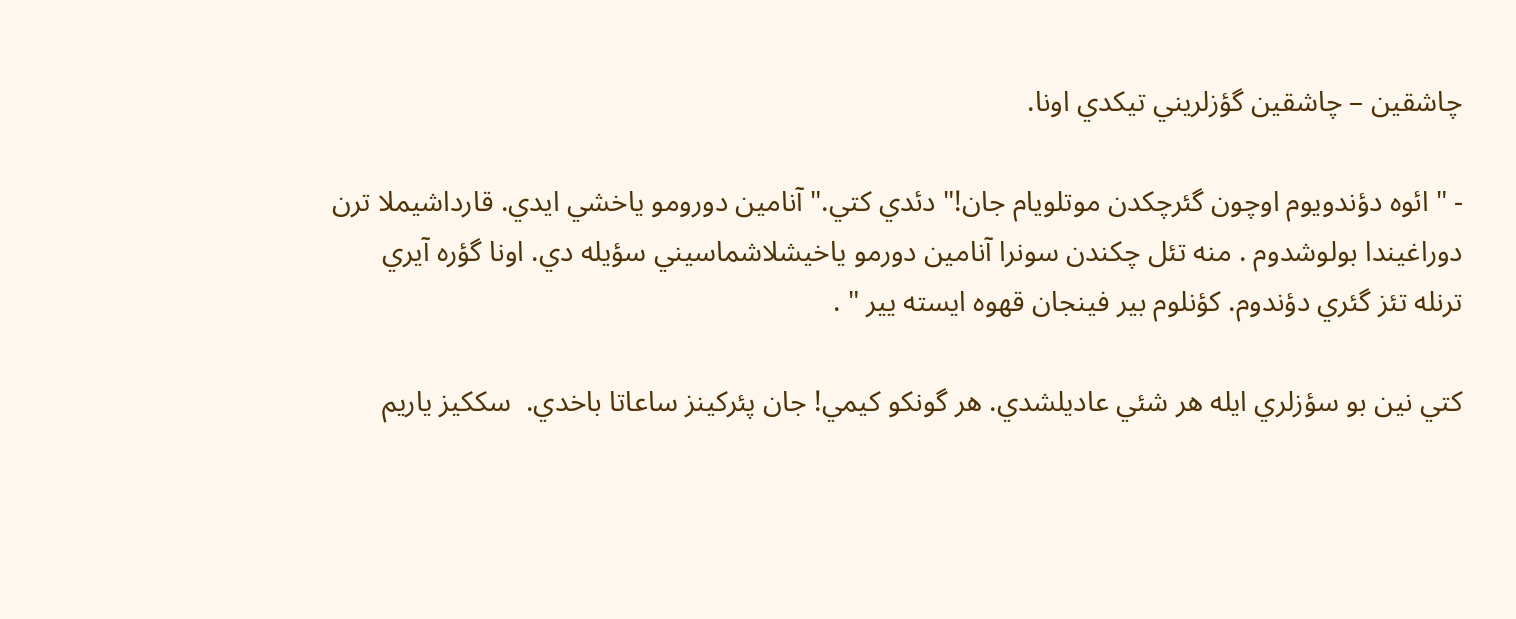چاشقين – چاشقين گؤزلريني تيكدي اونا.

- " ائوه دؤندويوم اوچون گئرچكدن موتلويام جان!" دئدي كتي." آنامين دورومو ياخشي ايدي. قارداشيملا ترن دوراغيندا بولوشدوم . منه تئل چكندن سونرا آنامين دورمو ياخيشلاشماسيني سؤيله دي. اونا گؤره آيري ترنله تئز گئري دؤندوم. كؤنلوم بير فينجان قهوه ايسته يير " .

كتي نين بو سؤزلري ايله هر شئي عاديلشدي. هر گونكو كيمي! جان پئركينز ساعاتا باخدي.  سككيز ياريم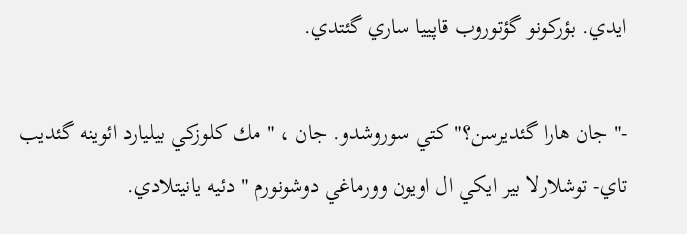ايدي. بؤركونو گؤتوروب قاپييا ساري گئتدي.

-" جان هارا گئديرسن؟" كتي سوروشدو. جان ، " مك كلوزكي بيليارد ائوينه گئديب تاي- توشلارلا بير ايكي ال اويون وورماغي دوشونورم " دئيه يانيتلادي.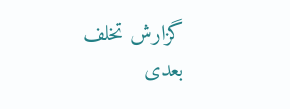گزارش تخلف
بعدی